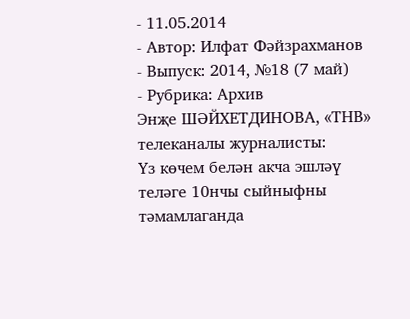- 11.05.2014
- Автор: Илфат Фәйзрахманов
- Выпуск: 2014, №18 (7 май)
- Рубрика: Архив
Энҗе ШӘЙХЕТДИНОВА, «ТНВ» телеканалы журналисты:
Үз көчем белән акча эшләү теләге 10нчы сыйныфны тәмамлаганда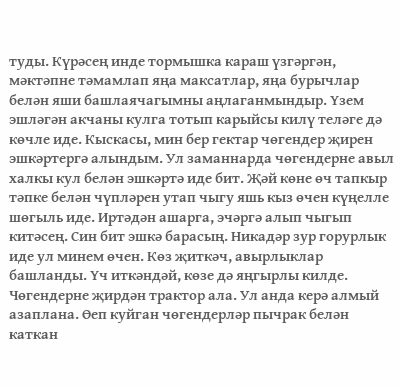туды. Күрәсең инде тормышка караш үзгәргән, мәктәпне тәмамлап яңа максатлар, яңа бурычлар белән яши башлаячагымны аңлаганмындыр. Үзем эшләгән акчаны кулга тотып карыйсы килү теләге дә көчле иде. Кыскасы, мин бер гектар чөгендер җирен эшкәртергә алындым. Ул заманнарда чөгендерне авыл халкы кул белән эшкәртә иде бит. Җәй көне өч тапкыр тәпке белән чүпләрен утап чыгу яшь кыз өчен күңелле шөгыль иде. Иртәдән ашарга, эчәргә алып чыгып китәсең. Син бит эшкә барасың. Никадәр зур горурлык иде ул минем өчен. Көз җиткәч, авырлыклар башланды. Үч иткәндәй, көзе дә яңгырлы килде. Чөгендерне җирдән трактор ала. Ул анда керә алмый азаплана. Өеп куйган чөгендерләр пычрак белән каткан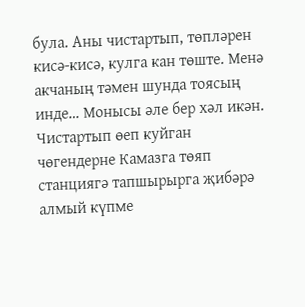була. Аны чистартып, төпләрен кисә-кисә, кулга кан төште. Менә акчаның тәмен шунда тоясың инде… Монысы әле бер хәл икән. Чистартып өеп куйган чөгендерне Камазга төяп станциягә тапшырырга җибәрә алмый күпме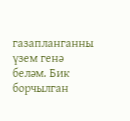газапланганны үзем генә беләм. Бик борчылган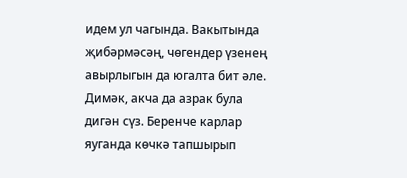идем ул чагында. Вакытында җибәрмәсәң, чөгендер үзенең авырлыгын да югалта бит әле. Димәк, акча да азрак була дигән сүз. Беренче карлар яуганда көчкә тапшырып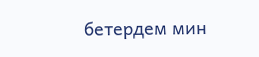бетердем мин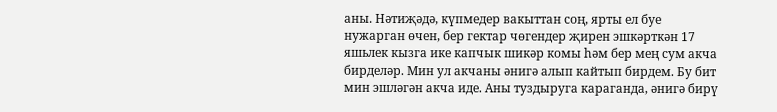аны. Нәтиҗәдә, күпмедер вакыттан соң, ярты ел буе нужарган өчен, бер гектар чөгендер җирен эшкәрткән 17 яшьлек кызга ике капчык шикәр комы һәм бер мең сум акча бирделәр. Мин ул акчаны әнигә алып кайтып бирдем. Бу бит мин эшләгән акча иде. Аны туздыруга караганда, әнигә бирү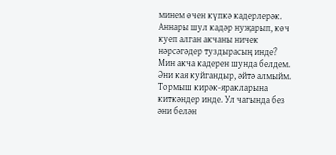минем өчен күпкә кадерлерәк. Аннары шул кадәр нуҗарып, көч куеп алган акчаны ничек нәрсәгәдер туздырасың инде? Мин акча кадерен шунда белдем. Әни кая куйгандыр, әйтә алмыйм. Тормыш кирәк-яракларына киткәндер инде. Ул чагында без әни белән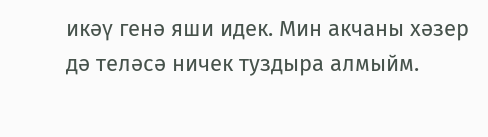икәү генә яши идек. Мин акчаны хәзер дә теләсә ничек туздыра алмыйм.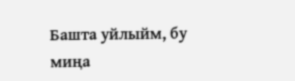Башта уйлыйм, бу миңа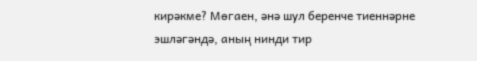кирәкме? Мөгаен, әнә шул беренче тиеннәрне эшләгәндә, аның нинди тир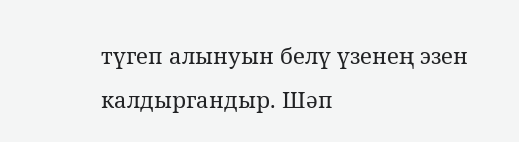түгеп алынуын белү үзенең эзен калдыргандыр. Шәп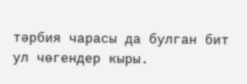тәрбия чарасы да булган бит ул чөгендер кыры.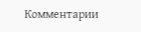Комментарии